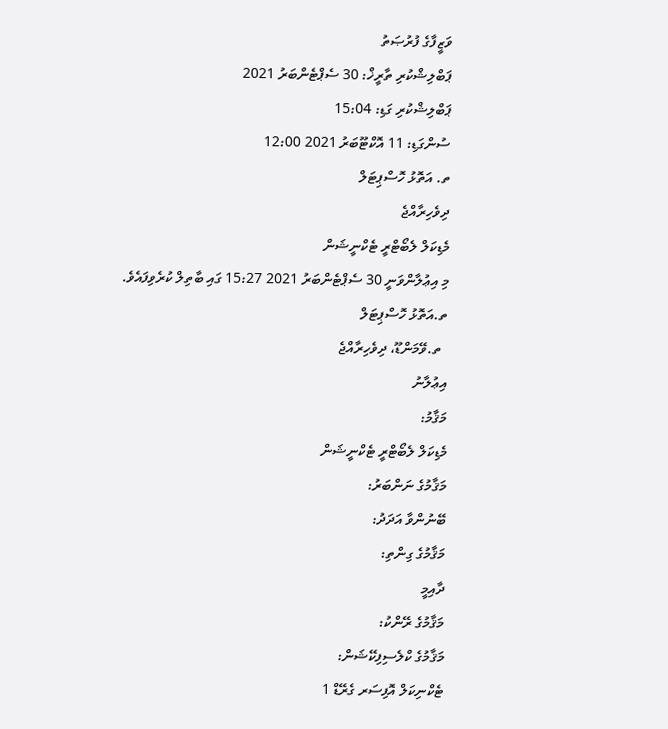ވަޒީފާގެ ފުރުޞަތު
ޕަބްލިޝްކުރި ތާރީޚް: 30 ސެޕްޓެންބަރު 2021
ޕަބްލިޝްކުރި ގަޑި: 15:04
ސުންގަޑި: 11 އޮކްޓޫބަރު 2021 12:00
ތ. އަތޮޅު ހޮސްޕިޓަލް
ދިވެހިރާއްޖެ
މެޑިކަލް ލެބޯޓްރީ ޓެކްނީޝަން
މި އިޢުލާންވަނީ 30 ސެޕްޓެންބަރު 2021 15:27 ގައި ބާތިލް ކުރެވިފައެވެ.
ތ.އަތޮޅު ހޮސްޕިޓަލް
  ތ.ވޭމަންޑޫ، ދިވެހިރާއްޖެ
އިޢުލާނު
މަޤާމު:
މެޑިކަލް ލެބޯޓްރީ ޓެކްނީޝަން
މަޤާމުގެ ނަންބަރު:
ބޭނުންވާ އަދަދު:
މަޤާމުގެ ގިންތި:
ދާއިމީ
މަޤާމުގެ ރޭންކު:
މަޤާމުގެ ކްލެސިފިކޭޝަން:
ޓެކްނިކަލް އޮފިސަރ ގެރޭޑް 1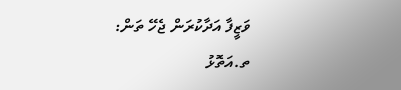ވަޒީފާ އަދާކުރަން ޖެހޭ ތަން:
ތ.އަތޮޅު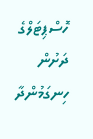ހޮސްޕިޓަލްގެ ދަށުން ހިނގަމުންދާ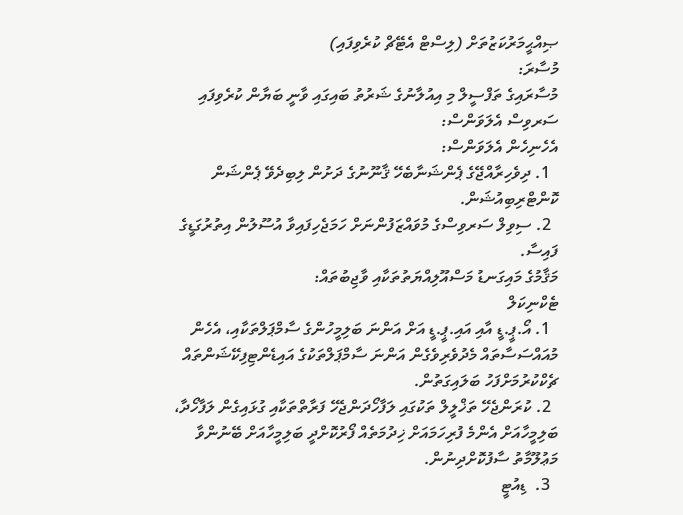ޞިއްޙީމަރުކަޒުތަށް (ލިސްޓް އެޓޭޗް ކުރެވިފައި)
މުސާރަ:
މުސާރައިގެ ތަފްސީލް މި އިއުލާނުގެ ޝަރުތު ބައިގައި ވާނީ ބަޔާން ކުރެވިފައި
ސަރވިސް އެލަވަންސް:
އެހެނިހެން އެލަވަންސް:
  1. ދިވެހިރާއްޖޭގެ ޕެންޝަނާބެހޭ ޤާނޫނުގެ ދަށުން ލިބިދެވޭ ޕެންޝަން ކޮންޓްރިބިއުޝަން.
  2. ސިވިލް ސަރވިސްގެ މުވައްޒަފުންނަށް ހަމަޖެހިފައިވާ އުސޫލުން އިތުރުގަޑީގެ ފައިސާ.
މަޤާމުގެ މައިގަނޑު މަސްއޫލިއްޔަތުތަކާއި ވާޖިބުތައް:
ޓެކްނިކަލް
  1. އޯ.ޕީ.ޑީ އާއި އައި.ޕީ.ޑީ އަށް އަންނަ ބަލިމީހުންގެ ސާމްޕަލްތަކާއި، އެހެން މުއައްސަސާތައް މެދުވެރިވެގެން އަންނަ ސާމްޕަލްތަކުގެ އައިޑެންޓިފިކޭޝަންތައް ޗެކްކުރުމަށްފަހު ބަލައިގަތުން.
  2. ކުރަންޖެހޭ ތަޚްލީލް ތަކުގައި ލަފާހޯދަންޖެހޭ ފަރާތްތަކާއި ގުޅައިގެން ލަފާހޯދާ، ބަލިމީހާއަށް އެންމެ ފުރިހަމައަށް ޚިދުމަތެއް ފޯރުކޮށްދީ ބަލިމީހާއަށް ބޭނުންވާ މަޢުލޫމާތު ސާފުކޮށްދިނުން.
  3.  ޑިއުޓީ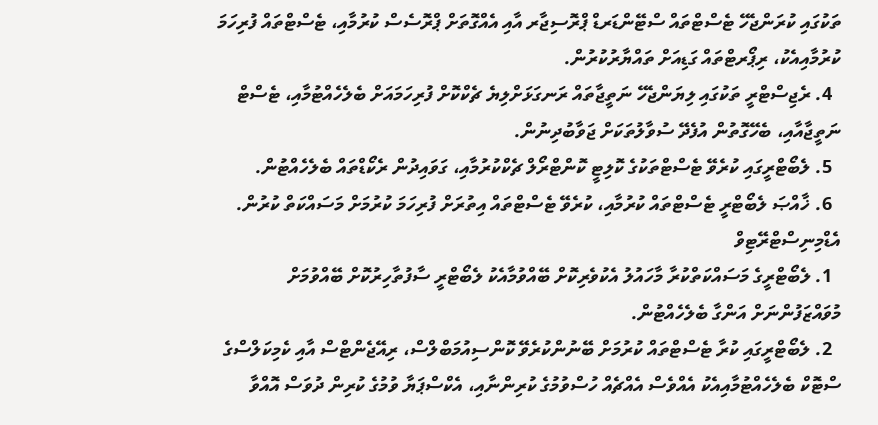ތަކުގައި ކުރަންޖެހޭ ޓެސްޓްތައް ސްޓޭންޑަރޑް ޕްރޮސިޖާރ އާއި އެއްގޮތަށް ޕްރޮސެސް ކުރުމާއި، ޓެސްޓްތައް ފުރިހަމަ ކުރުމާއިއެކު، ރިޕޯރޓްތައް ގަޑިއަށް ތައްޔާރުކުރުން.
  4. ރެޖިސްޓްރީ ތަކުގައި ލިޔަންޖެހޭ ނަތީޖާތައް ރަނގަޅަށްލިޔެ ޗެކްކޮށް ފުރިހަމައަށް ބެލެހެއްޓުމާއި، ޓެސްޓް ނަތީޖާއާއި، ބެހޭގޮތުން އުފެދޭ ސުވާލުތަކަށް ޖަވާބުދިނުން.
  5. ލެބޯޓްރީގައި ކުރެވޭ ޓެސްޓްތަކުގެ ކޮލިޓީ ކޮންޓްރޯލް ޗެކްކުރުމާއި، ގަވައިދުން ރެކޯޑްތައް ބެލެހެއްޓުން.
  6. ޚާއްޞަ ލެބޯޓްރީ ޓެސްޓްތައް ކުރުމާއި، ކުރެވޭ ޓެސްޓްތައް އިތުރަށް ފުރިހަމަ ކުރުމަށް މަސައްކަތް ކުރުން.
އެޑްމިނިސްޓްރޭޓިވް
  1. ލެބޯޓްރީގެ މަސައްކަތްކުރާ މާހައުލު އެކުވެރިކޮށް ބޭއްވުމާއެކު ލެބޯޓްރީ ސާފުތާހިރުކޮށް ބޭއްވުމަށް މުވައްޒަފުންނަށް އަންގާ ބެލެހެއްޓުން.
  2. ލެބޯޓްރީގައި ކުރާ ޓެސްޓްތައް ކުރުމަށް ބޭނުންކުރެވޭ ކޮންސިއުމަބްލްސް، ރިއޭޖެންޓްސް އާއި ކެމިކަލްސްގެ ސްޓޮކް ބެލެހެއްޓުމާއިއެކު އެއްވެސް އެއްޗެއް ހުސްވުމުގެ ކުރިންނާއި، އެކްސްޕަޔާ ވުމުގެ ކުރިން ދުވަސް އޮއްވާ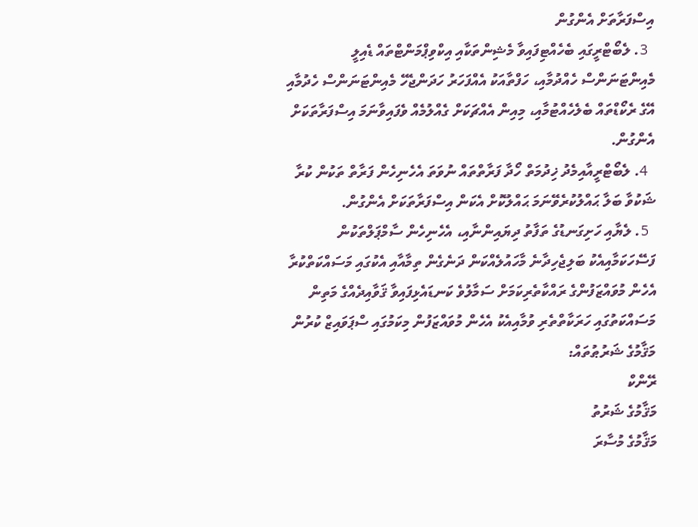އިސްފަރާތަށް އެންގުން
  3. ލެބޯޓްރީގައި ބެހެއްޓިފައިވާ މެޝިންތަކާއި އިކްވިޕްމަންޓްތައް ޑެއިލީ މެއިންޓަނަންސް ހެއްދުމާއި، ހަފްތާއަކު އެއްފަހަރު ހަދަންޖެހޭ މެއިންޓަނަންސް ހެދުމާއި އޭގެ ރެކޯޑްތައް ބެލެހެއްޓުމާއި، މިއިން އެއްޗަކަށް ގެއްލުމެއް ވެފައިވާނަމަ އިސްފަރާތަކަށް އެންގުން.
  4. ލެބޯޓްރީއާއިމެދު ޚިދުމަތް ހޯދާ ފަރާތްތައް ނުވަތަ އެހެނިހެން ފަރާތް ތަކުން ކުރާ ޝަކުވާ ބަލާ ޙައްލުކުރެވޭނަމަ ޙައްލުކޮށް އެކަން އިސްފަރާތަކަށް އެންގުން.
  5. ލެޔާއި ހަށިގަނޑުގެ ތަފާތު ދިޔައިންނާއި، އެހެނިހެން ސާމްޕަލްތަކުން ފަސޭހަކަމާއިއެކު ބަލިޖެހިދާނެ މާހައުލެއްކަން ދަނެގެން ތިމާއާއި އެކުގައި މަސައްކަތްކުރާ އެހެން މުވައްޒަފުންގެ ރައްކާތެރިކަމަށް ސަމާލުވެ ކަނޑައެޅިފައިވާ ޤަވާއިދެއްގެ މަތިން މަސައްކަތުގައި ހަރަކާތްތެރި ވުމާއިއެކު އެހެން މުވައްޒަފުން މިކަމުގައި ސްޕަވައިޒް ކުރުން
މަޤާމުގެ ޝަރުޠުތައް:
ރޭންކް
މަޤާމުގެ ޝަރުތު
މަޤާމުގެ މުސާރަ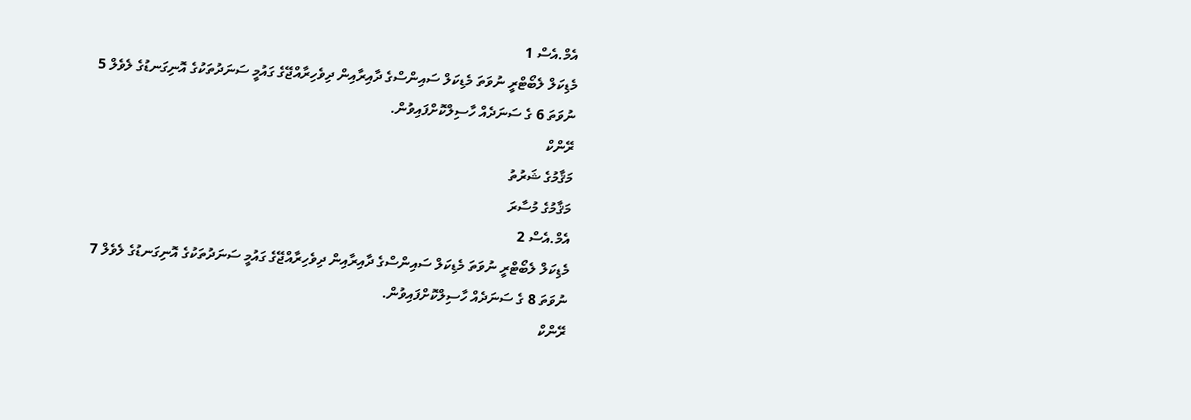އެމް.އެސް 1
މެޑިކަލް ލެބޯޓްރީ ނުވަތަ މެޑިކަލް ސައިންސްގެ ދާއިރާއިން ދިވެހިރާއްޖޭގެ ގައުމީ ސަނަދުތަކުގެ އޮނިގަނޑުގެ ލެވެލް 5 ނުވަތަ 6 ގެ ސަނަދެއް ހާސިލްކޮށްފައިވުން.
ރޭންކް
މަޤާމުގެ ޝަރުތު
މަޤާމުގެ މުސާރަ
އެމް.އެސް 2
މެޑިކަލް ލެބޯޓްރީ ނުވަތަ މެޑިކަލް ސައިންސްގެ ދާއިރާއިން ދިވެހިރާއްޖޭގެ ގައުމީ ސަނަދުތަކުގެ އޮނިގަނޑުގެ ލެވެލް 7 ނުވަތަ 8 ގެ ސަނަދެއް ހާސިލްކޮށްފައިވުން.
ރޭންކް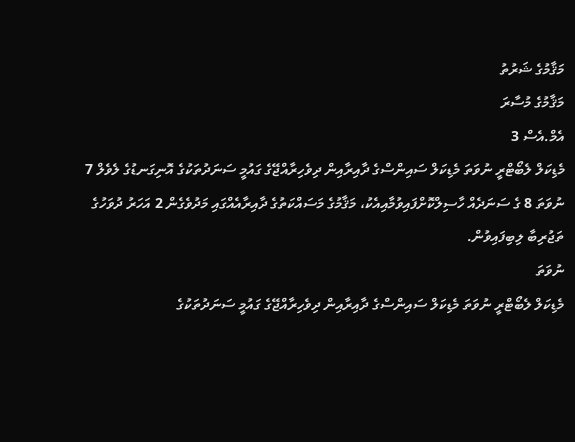މަޤާމުގެ ޝަރުތު
މަޤާމުގެ މުސާރަ
އެމް.އެސް 3
މެޑިކަލް ލެބޯޓްރީ ނުވަތަ މެޑިކަލް ސައިންސްގެ ދާއިރާއިން ދިވެހިރާއްޖޭގެ ގައުމީ ސަނަދުތަކުގެ އޮނިގަނޑުގެ ލެވެލް 7 ނުވަތަ 8 ގެ ސަނަދެއް ހާސިލްކޮށްފައިވުމާއިއެކު، މަޤާމުގެ މަސައްކަތުގެ ދާއިރާއެއްގައި މަދުވެގެން 2 އަހަރު ދުވަހުގެ ތަޖުރިބާ ލިބިފައިވުން.
ނުވަތަ
މެޑިކަލް ލެބޯޓްރީ ނުވަތަ މެޑިކަލް ސައިންސްގެ ދާއިރާއިން ދިވެހިރާއްޖޭގެ ގައުމީ ސަނަދުތަކުގެ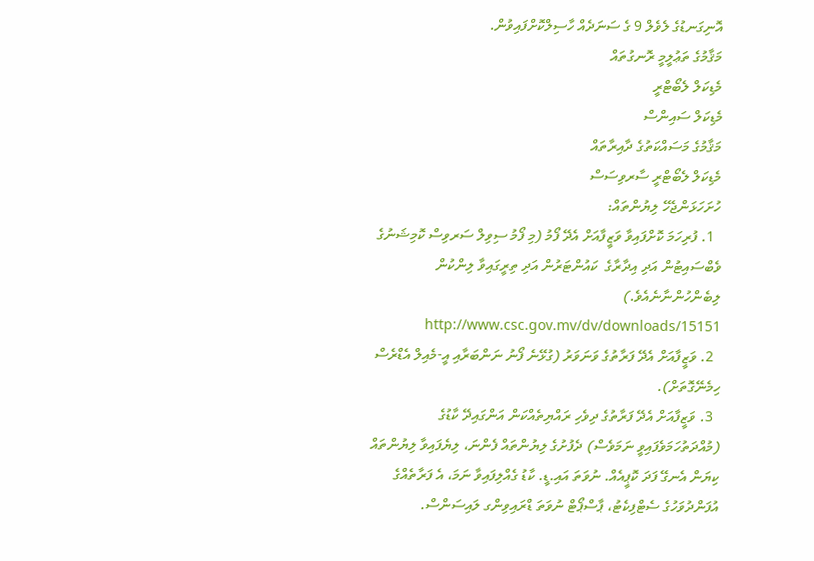އޮނިގަނޑުގެ ލެވެލް 9 ގެ ސަނަދެއް ހާސިލްކޮށްފައިވުން.
މަޤާމުގެ ތަޢުލީމީ ރޮނގުތައް
މެޑިކަލް ލެބޯޓްރީ
މެޑިކަލް ސައިންސް
މަޤާމުގެ މަސައްކަތުގެ ދާއިރާތައް
މެޑިކަލް ލެބޯޓްރީ ސާރވިސަސް
ހުށަހަޅަންޖެހޭ ލިޔުންތައް:
  1. ފުރިހަމަ ކޮށްފައިވާ ވަޒީފާއަށް އެދޭ ފޯމު (މި ފޯމު ސިވިލް ސަރވިސް ކޮމިޝަނުގެ ވެބްސައިޓުން އަދި އިދާރާގެ  ކައުންޓަރުން އަދި ތިރީގައިވާ ލިންކުން ލިބެންހުންނާނެއެވެ.) http://www.csc.gov.mv/dv/downloads/15151
  2. ވަޒީފާއަށް އެދޭ ފަރާތުގެ ވަނަވަރު (ގުޅޭނެ ފޯނު ނަންބަރާއި އީ-މެއިލް އެޑްރެސް ހިމެނޭގޮތަށް).
  3. ވަޒީފާއަށް އެދޭ ފަރާތުގެ ދިވެހި ރައްޔިތެއްކަން އަންގައިދޭ ކާޑުގެ (މުއްދަތުހަމަވެފައިވީ ނަމަވެސް) ދެފުށުގެ ލިޔުންތައް ފެންނަ، ލިޔެފައިވާ ލިޔުންތައް ކިޔަން އެނގޭ ފަދަ ކޮޕީއެއް. ނުވަތަ އައި.ޑީ. ކާޑު ގެއްލިފައިވާ ނަމަ، އެ ފަރާތެއްގެ އުފަންދުވަހުގެ ސެޓްފިކެޓު، ޕާސްޕޯޓް ނުވަތަ ޑްރައިވިންގ ލައިސަންސް.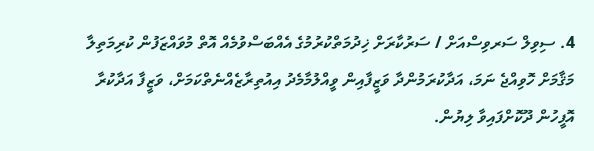4. ސިވިލް ސަރވިސްއަށް / ސަރުކާރަށް ޚިދުމަތްކުރުމުގެ އެއްބަސްވުމެއް އޮތް މުވައްޒަފުން ކުރިމަތިލާ މަޤާމަށް ހޮވިއްޖެ ނަމަ، އަދާކުރަމުންދާ ވަޒީފާއިން ވީއްލުމާމެދު އިއުތިރާޒެއްނެތްކަމަށް، ވަޒީފާ އަދާކުރާ އޮފީހުން ދޫކޮށްފައިވާ ލިޔުން.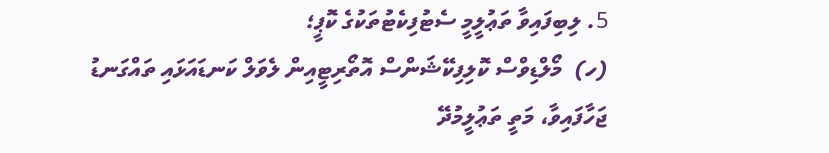5. ލިބިފައިވާ ތަޢުލީމީ ސެޓުފިކެޓުތަކުގެ ކޮޕީ؛
(ހ)  މޯލްޑިވްސް ކޮލިފިކޭޝަންސް އޮތޯރިޓީއިން ލެވަލް ކަނޑައަޅައި ތައްގަނޑު ޖަހާފައިވާ، މަތީ ތަޢުލީމުދޭ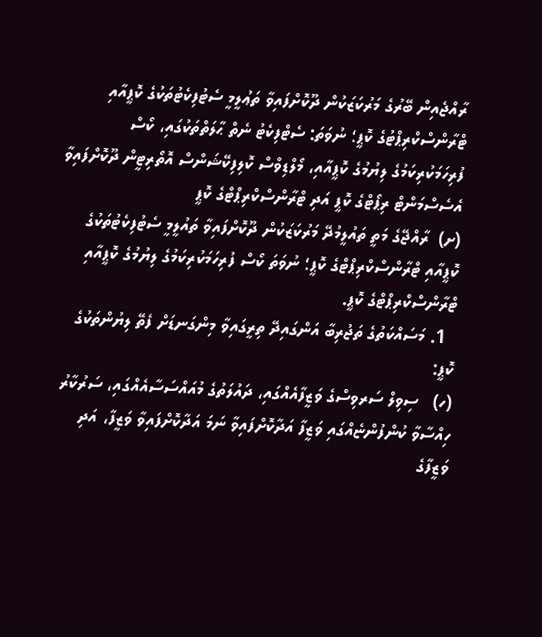ރާއްޖެއިން ބޭރުގެ މަރުކަޒަކުން ދޫކޮށްފައިވާ ތަޢުލީމީ ސެޓުފިކެޓުތަކުގެ ކޮޕީއާއި ޓްރާންސްކްރިޕްޓުގެ ކޮޕީ؛ ނުވަތަ: ސެޓްފިކެޓު ނެތް ޙާލަތްތަކުގައި، ކޯސް ފުރިހަމަކުރިކަމުގެ ލިޔުމުގެ ކޮޕީއާއި، މޯލްޑިވްސް ކޮލިފިކޭޝަންސް އޮތޯރިޓީން ދޫކޮށްފައިވާ އެސެސްމަންޓް ރިޕޯޓްގެ ކޮޕީ އަދި ޓްރާންސްކްރިޕްޓްގެ ކޮޕީ
(ށ)  ރާއްޖޭގެ މަތީ ތައުލީމުދޭ މަރުކަޒަކުން ދޫކޮށްފައިވާ ތައުލީމީ ސެޓުފިކެޓުތަކުގެ ކޮޕީއާއި ޓްރާންސްކްރިޕްޓްގެ ކޮޕީ؛ ނުވަތަ ކޯސް ފުރިހަމަކުރިކަމުގެ ލިޔުމުގެ ކޮޕީއާއި ޓްރާންސްކްރިޕްޓްގެ ކޮޕީ.
  1. މަސައްކަތުގެ ތަޖުރިބާ އަންގައިދޭ ތިރީގައިވާ މިންގަނޑަށް ފެތޭ ލިޔުންތަކުގެ ކޮޕީ:
(ހ)   ސިވިލް ސަރވިސްގެ ވަޒީފާއެއްގައި، ދައުލަތުގެ މުއައްސަސާއެއްގައި، ސަރުކާރު ހިއްސާވާ ކުންފުންޏެއްގައި ވަޒީފާ އަދާކޮށްފައިވާ ނަމަ އަދާކޮށްފައިވާ ވަޒީފާ، އަދި ވަޒީފާގެ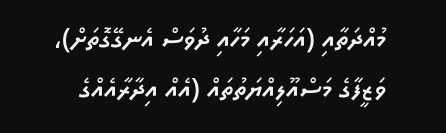މުއްދަތާއި (އަހަރާއި މަހާއި ދުވަސް އެނގޭގޮތަށް)، ވަޒީފާގެ މަސްއޫލިއްޔަތުތައް (އެއް އިދާރާއެއްގެ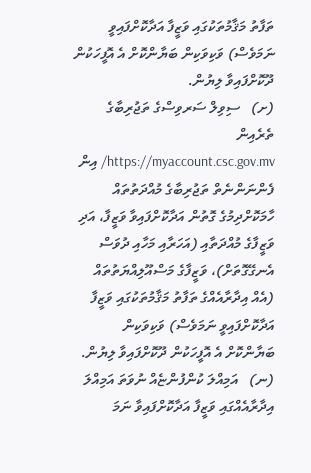ތަފާތު މަޤާމުތަކުގައި ވަޒީފާ އަދާކޮށްފައިވީ ނަމަވެސް) ވަކިވަކިން ބަޔާންކޮށް އެ އޮފީހަކުން ދޫކޮށްފައިވާ ލިޔުން.
(ށ)   ސިވިލް ސަރވިސްގެ ތަޖުރިބާގެ ތެރެއިން https://myaccount.csc.gov.mv/ އިން ފެންނަންނެތް ތަޖުރިބާގެ މުއްދަތުތައް ހާމަކޮށްދިމުގެ ގޮތުން އަދާކޮށްފައިވާ ވަޒީފާ، އަދި ވަޒީފާގެ މުއްދަތާއި (އަހަރާއި މަހާއި ދުވަސް އެނގޭގޮތަށް)، ވަޒީފާގެ މަސްއޫލިއްޔަތުތައް (އެއް އިދާރާއެއްގެ ތަފާތު މަޤާމުތަކުގައި ވަޒީފާ އަދާކޮށްފައިވީ ނަމަވެސް) ވަކިވަކިން ބަޔާންކޮށް އެ އޮފީހަކުން ދޫކޮށްފައިވާ ލިޔުން.
(ނ)   އަމިއްލަ ކުންފުންޏެއް ނުވަތަ އަމިއްލަ އިދާރާއެއްގައި ވަޒީފާ އަދާކޮށްފައިވާ ނަމަ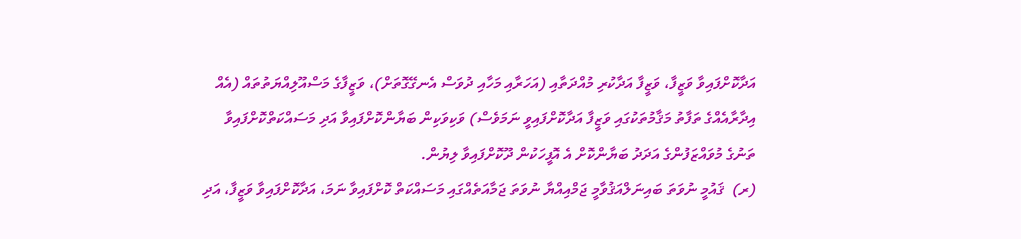އަދާކޮށްފައިވާ ވަޒީފާ، ވަޒީފާ އަދާކުރި މުއްދަތާއި (އަހަރާއި މަހާއި ދުވަސް އެނގޭގޮތަށް)، ވަޒީފާގެ މަސްއޫލިއްޔަތުތައް (އެއް އިދާރާއެއްގެ ތަފާތު މަޤާމުތަކުގައި ވަޒީފާ އަދާކޮށްފައިވީ ނަމަވެސް) ވަކިވަކިން ބަޔާންކޮށްފައިވާ އަދި މަސައްކަތްކޮށްފައިވާ ތަނުގެ މުވައްޒަފުންގެ އަދަދު ބަޔާންކޮށް އެ އޮފީހަކުން ދޫކޮށްފައިވާ ލިޔުން.
(ރ)  ޤައުމީ ނުވަތަ ބައިނަލްއަޤުވާމީ ޖަމްއިއްޔާ ނުވަތަ ޖަމާއަތެއްގައި މަސައްކަތް ކޮށްފައިވާ ނަމަ، އަދާކޮށްފައިވާ ވަޒީފާ، އަދި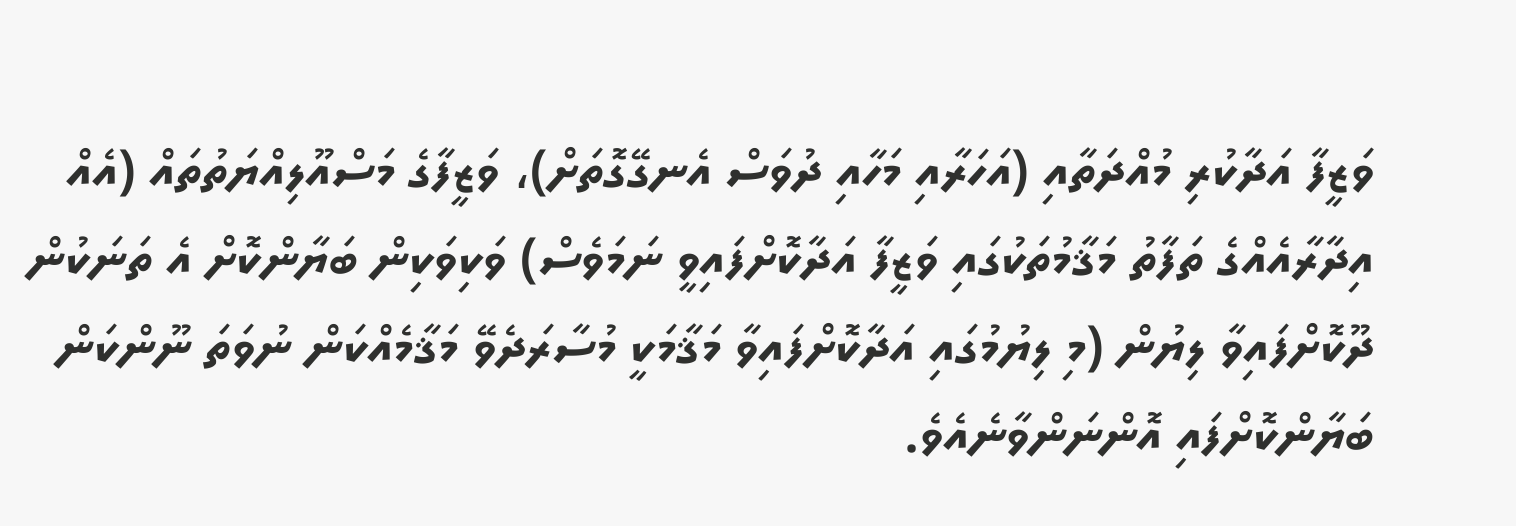ވަޒީފާ އަދާކުރި މުއްދަތާއި (އަހަރާއި މަހާއި ދުވަސް އެނގޭގޮތަށް)، ވަޒީފާގެ މަސްއޫލިއްޔަތުތައް (އެއް އިދާރާއެއްގެ ތަފާތު މަޤާމުތަކުގައި ވަޒީފާ އަދާކޮށްފައިވީ ނަމަވެސް) ވަކިވަކިން ބަޔާންކޮށް އެ ތަނަކުން ދޫކޮށްފައިވާ ލިޔުން (މި ލިޔުމުގައި އަދާކޮށްފައިވާ މަޤާމަކީ މުސާރަދެވޭ މަޤާމެއްކަން ނުވަތަ ނޫންކަން ބަޔާންކޮށްފައި އޮންނަންވާނެއެވެ.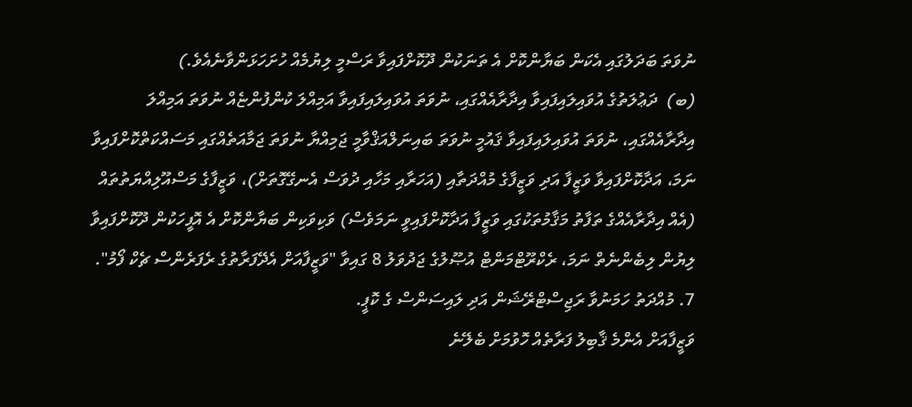ނުވަތަ ބަދަލުގައި އެކަން ބަޔާންކޮށް އެ ތަނަކުން ދޫކޮށްފައިވާ ރަސްމީ ލިޔުމެއް ހުށަހަޅަންވާނެއެވެ.)
(ބ)  ދަޢުލަތުގެ އުވައިލައިފައިވާ އިދާރާއެއްގައި، ނުވަތަ އުވައިލައިފައިވާ އަމިއްލަ ކުންފުންޏެއް ނުވަތަ އަމިއްލަ އިދާރާއެއްގައި، ނުވަތަ އުވައިލައިފައިވާ ޤައުމީ ނުވަތަ ބައިނަލްއަޤްވާމީ ޖަމިއްޔާ ނުވަތަ ޖަމާއަތެއްގައި މަސައްކަތްކޮށްފައިވާ ނަމަ، އަދާކޮށްފައިވާ ވަޒީފާ އަދި ވަޒީފާގެ މުއްދަތާއި (އަހަރާއި މަހާއި ދުވަސް އެނގޭގޮތަށް)، ވަޒީފާގެ މަސްއޫލިއްޔަތުތައް (އެއް އިދާރާއެއްގެ ތަފާތު މަޤާމުތަކުގައި ވަޒީފާ އަދާކޮށްފައިވީ ނަމަވެސް) ވަކިވަކިން ބަޔާންކޮށް އެ އޮފީހަކުން ދޫކޮށްފައިވާ ލިޔުން ލިބެންނެތް ނަމަ، ރެކްރޫޓްމަންޓް އުޞޫލުގެ ޖަދުވަލު 8 ގައިވާ "ވަޒީފާއަށް އެދޭފަރާތުގެ ރެފަރެންސް ޗެކް ފޯމު".
7. މުއްދަތު ހަމަނުވާ ރަޖިސްޓްރޭޝަން އަދި ލައިސަންސް ގެ ކޮޕީ.
ވަޒީފާއަށް އެންމެ ޤާބިލު ފަރާތެއް ހޮވުމަށް ބެލޭނެ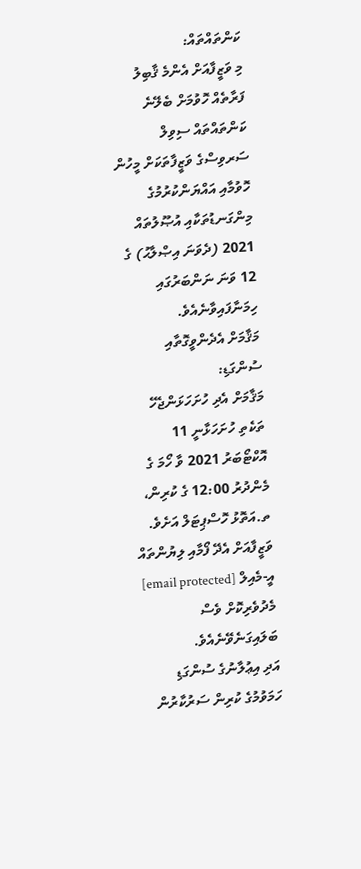ކަންތައްތައް:
މި ވަޒީފާއަށް އެންމެ ޤާބިލު ފަރާތެއް ހޮވުމަށް ބެލޭނެ ކަންތައްތައް ސިވިލް ސަރވިސްގެ ވަޒީފާތަކަށް މީހުން ހޮވުމާއި އައްޔަންކުރުމުގެ މިންގަނޑުތަކާއި އުޞޫލުތައް 2021 (ދެވަނަ އިޞްލާޙު) ގެ 12 ވަނަ ނަންބަރުގައި ހިމަނާފައިވާނެއެވެ.
މަޤާމަށް އެދެންވީގޮތާއި ސުންގަޑި:
މަޤާމަށް އެދި ހުށަހަޅަންޖެހޭ ތަކެތި ހުށަހަޅާނީ 11 އޮކްޓޯބަރު 2021 ވާ ހޯމަ ގެ މެންދުރު 12:00 ގެ ކުރިން، ތ.އަތޮޅު ހޮސްޕިޓަލް އަށެވެ. ވަޒީފާއަށް އެދޭ ފޯމާއި ލިޔުންތައް އީ-މެއިލް [email protected] މެދުވެރިކޮށް ވެސް ބަލައިގަނެވޭނެއެވެ.
އަދި އިޢުލާނުގެ ސުންގަޑި ހަމަވުމުގެ ކުރިން ސަރުކާރުން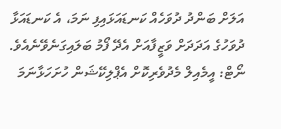އަލަށް ބަންދު ދުވަހެއް ކަނޑައަޅައިފި ނަމަ، އެ ކަނޑައަޅާ ދުވަހުގެ އަދަދަށް ވަޒީފާއަށް އެދޭ ފޯމު ބަލައިގަނެވޭނެއެވެ.
ނޯޓް: އީމެއިލް މެދުވެރިކޮށް އެޕްލިކޭޝަން ހުށަހަޅާނަމަ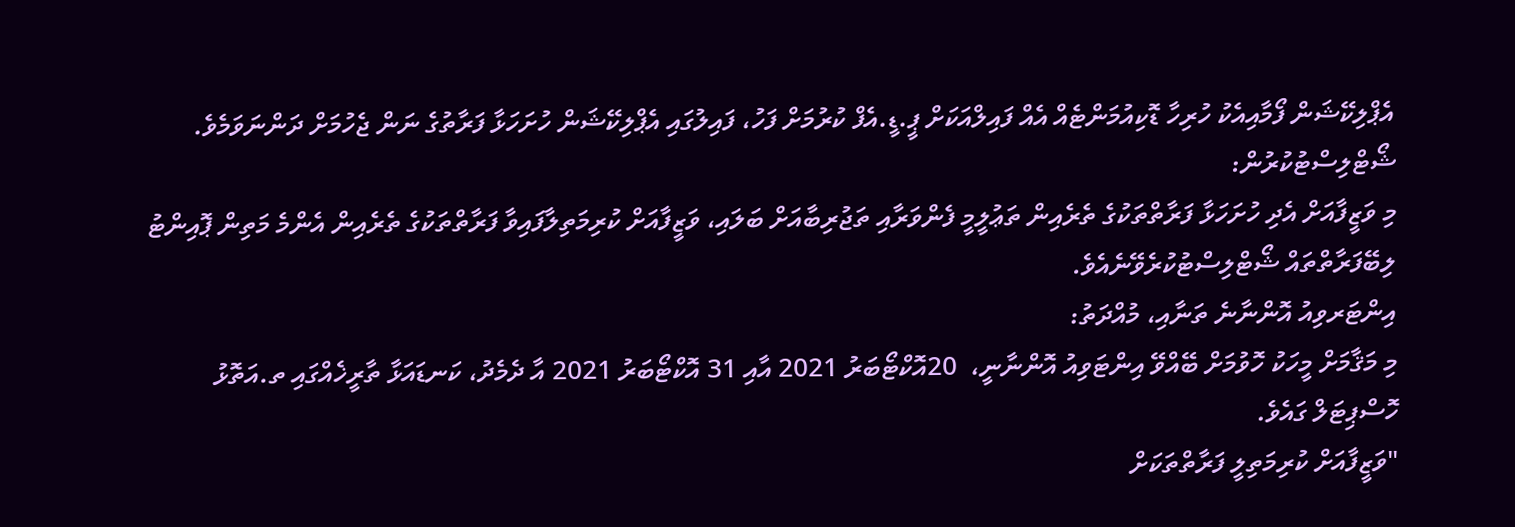އެޕްލިކޭޝަން ފޯމާއިއެކު ހުރިހާ ޑޮކިއުމަންޓެއް އެއް ފައިލްއަކަށް ޕީ.ޑީ.އެފް ކުރުމަށް ފަހު، ފައިލުގައި އެޕްލިކޭޝަން ހުށަހަޅާ ފަރާތުގެ ނަން ޖެހުމަށް ދަންނަވަމެވެ.
ޝޯޓްލިސްޓުކުރުން:
މި ވަޒީފާއަށް އެދި ހުށަހަޅާ ފަރާތްތަކުގެ ތެރެއިން ތަޢުލީމީ ފެންވަރާއި ތަޖުރިބާއަށް ބަލައި، ވަޒީފާއަށް ކުރިމަތިލާފައިވާ ފަރާތްތަކުގެ ތެރެއިން އެންމެ މަތިން ޕޮއިންޓު ލިބޭފަރާތްތައް ޝޯޓްލިސްޓުކުރެވޭނެއެވެ.
އިންޓަރވިއު އޮންނާނެ ތަނާއި، މުއްދަތު:
މި މަޤާމަށް މީހަކު ހޮވުމަށް ބޭއްވޭ އިންޓަވިއު އޮންނާނީ،  20އޮކްޓޯބަރު 2021 އާއި 31 އޮކްޓޯބަރު 2021 އާ ދެމެދު، ކަނޑައަޅާ ތާރީޚެއްގައި ތ.އަތޮޅު ހޮސްޕިޓަލް ގައެވެ.
"ވަޒީފާއަށް ކުރިމަތިލީ ފަރާތްތަކަށް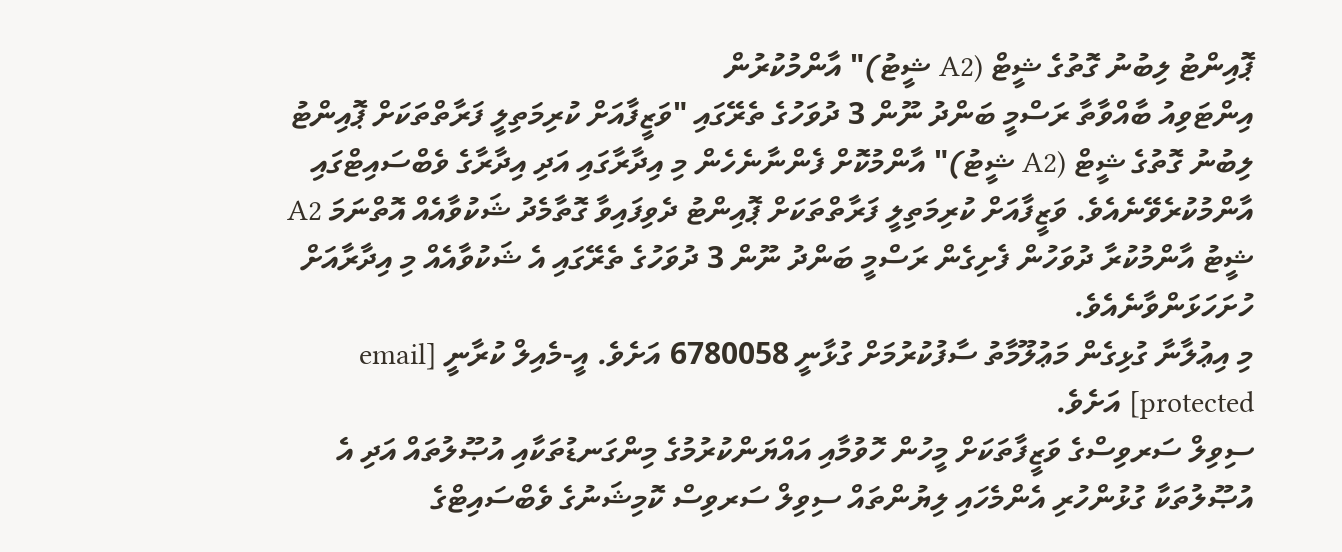ޕޮއިންޓު ލިބުނު ގޮތުގެ ޝީޓް (A2 ޝީޓު)" އާންމުކުރުން
އިންޓަވިއު ބާއްވާތާ ރަސްމީ ބަންދު ނޫން 3 ދުވަހުގެ ތެރޭގައި "ވަޒީފާއަށް ކުރިމަތިލީ ފަރާތްތަކަށް ޕޮއިންޓު ލިބުނު ގޮތުގެ ޝީޓް (A2 ޝީޓު)" އާންމުކޮށް ފެންނާނެހެން މި އިދާރާގައި އަދި އިދާރާގެ ވެބްސައިޓްގައި އާންމުކުރެވޭނެއެވެ. ވަޒީފާއަށް ކުރިމަތިލީ ފަރާތްތަކަށް ޕޮއިންޓު ދެވިފައިވާ ގޮތާމެދު ޝަކުވާއެއް އޮތްނަމަ A2 ޝީޓު އާންމުކުރާ ދުވަހުން ފެށިގެން ރަސްމީ ބަންދު ނޫން 3 ދުވަހުގެ ތެރޭގައި އެ ޝަކުވާއެއް މި އިދާރާއަށް ހުށަހަޅަންވާނެއެވެ.
މި އިޢުލާނާ ގުޅިގެން މަޢުލޫމާތު ސާފުކުރުމަށް ގުޅާނީ 6780058 އަށެވެ. އީ-މެއިލް ކުރާނީ [email protected] އަށެވެ.
ސިވިލް ސަރވިސްގެ ވަޒީފާތަކަށް މީހުން ހޮވުމާއި އައްޔަންކުރުމުގެ މިންގަނޑުތަކާއި އުޞޫލުތައް އަދި އެ އުޞޫލުތަކާ ގުޅުންހުރި އެންމެހައި ލިޔުންތައް ސިވިލް ސަރވިސް ކޮމިޝަނުގެ ވެބްސައިޓްގެ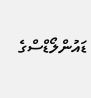ޑައުންލޯޑްސްގެ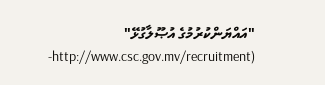"އައްޔަންކުރުމުގެ އުޞޫލާގުޅޭ" (http://www.csc.gov.mv/recruitment-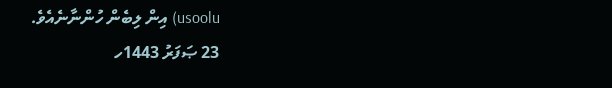usoolu) އިން ލިބެން ހުންނާނެއެވެ.
23 ޞަފަރު 1443ހ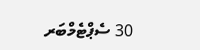30 ސެޕްޓެމްބަރ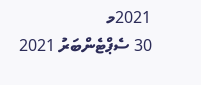2021މ
30 ސެޕްޓެންބަރު 2021